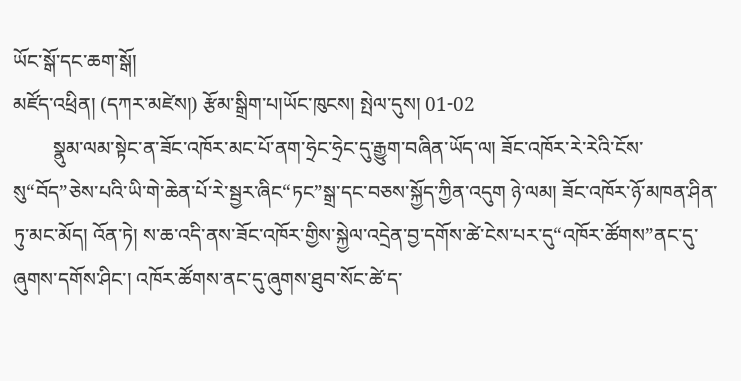ཡོང་སྒོ་དང་ཆག་སྒོ།
མཛོད་འཕྲིན། (དཀར་མཛེས།) རྩོམ་སྒྲིག་པ།ཡོང་ཁུངས། སྤེལ་དུས། 01-02
        སྣུམ་ལམ་སྟེང་ན་ཟོང་འཁོར་མང་པོ་ནག་ཧྲེང་ཧྲེང་དུ་རྒྱུག་བཞིན་ཡོད་ལ། ཟོང་འཁོར་རེ་རེའི་ངོས་སུ“བོད”ཅེས་པའི་ཡི་གེ་ཆེན་པོ་རེ་སྦྱར་ཞིང“ཏང”སྒྲ་དང་བཅས་སྐྱོད་ཀྱིན་འདུག ཉེ་ལམ། ཟོང་འཁོར་ཉོ་མཁན་ཤིན་ཏུ་མང་མོད། འོན་ཏེ། ས་ཆ་འདི་ནས་ཟོང་འཁོར་གྱིས་སྐྱེལ་འདྲེན་བྱ་དགོས་ཚེ་ངེས་པར་དུ“འཁོར་ཚོགས”ནང་དུ་ཞུགས་དགོས་ཤིང་། འཁོར་ཚོགས་ནང་དུ་ཞུགས་ཐུབ་སོང་ཚེ་ད་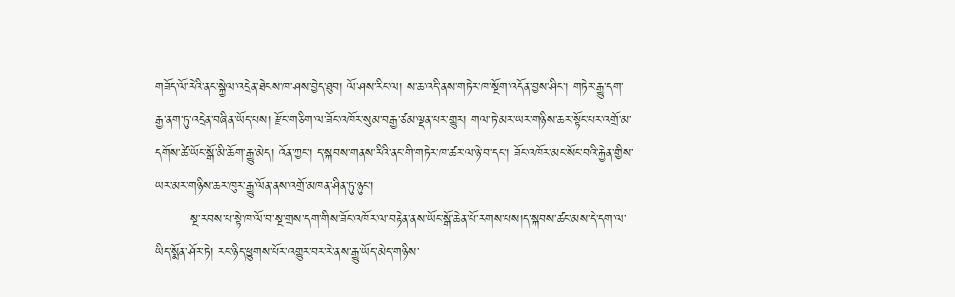གཟོད་ལོ་རེའི་ནང་སྐྱེལ་འདྲེན་ཐེངས་ཁ་ཤས་བྱེད་ཐུབ། ལོ་ཤས་རིང་ལ། ས་ཆ་འདི་ནས་གཏེར་ཁ་སྔོག་འདོན་བྱས་ཤིང་། གཏེར་རྒྱུ་དག་རྒྱ་ནག་ཏུ་འདྲེན་བཞིན་ཡོད་པས། རྫོང་གཅིག་ལ་ཟོང་འཁོར་སུམ་བརྒྱ་ཙམ་ལྡན་པར་གྱུར། གལ་ཏེ་མར་ཡར་གཉིས་ཆར་སྟོང་པར་འགྲོ་མ་དགོས་ཚེ་ཡོང་སྒོ་མི་ཆོག་རྒྱུ་མེད། འོན་ཀྱང་། ད་སྐབས་གནས་རིའི་ནང་གི་གཏེར་ཁ་ཚར་ལ་ཉེ་བ་དང་། ཟོང་འཁོར་མང་སོང་བའི་རྐྱེན་གྱིས་ཡར་མར་གཉིས་ཆར་ཁུར་རྒྱུ་ལོན་ནས་འགྲོ་མཁན་ཤིན་ཏུ་ཉུང་།
        སྔ་རབས་པ་སྟེ་ཁ་ལོ་བ་སྔ་གྲས་དག་གིས་ཟོང་འཁོར་ལ་བརྟེན་ནས་ཡོང་སྒོ་ཆེན་པོ་རགས་པས།ད་སྐབས་ཚང་མས་དེ་དག་ལ་ཡིད་སྨོན་ཤོར་ཏེ། རང་ཉིད་ཕྱུགས་པོར་འགྱུར་བར་རེ་ནས་རྒྱུ་ཡོད་མེད་གཉིས་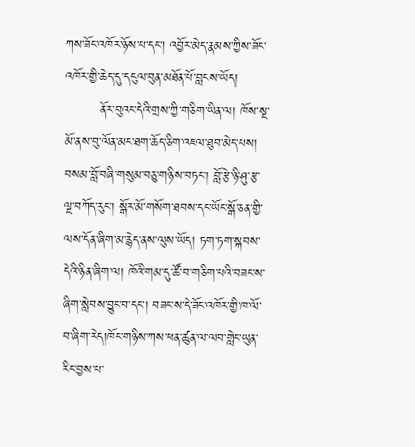ཀས་ཟོང་འཁོར་ཉོས་པ་དང་། འབྱོར་མེད་རྣམས་ཀྱིས་ཟོང་འཁོར་གྱི་ཆེད་དུ་དངུལ་བུན་མཐོན་པོ་བླངས་ཡོད།
        ནོར་བུའང་དེའི་གྲས་ཀྱི་གཅིག་ཡིན་ལ། ཁོས་སྔ་མོ་ནས་བུ་ལོན་མང་ཐག་ཆོད་ཅིག་འཇལ་ཐུབ་མེད་པས། བསམ་བློ་བཞི་གསུམ་བཅུ་གཉིས་བཏང་། བློ་རྩེ་ཉི་ཤུ་རྩ་ལྔ་བཀོད་རུང་། སྒོར་མོ་གསོག་ཐབས་དང་ཡོང་སྒོ་ཅན་གྱི་ལས་དོན་ཞིག་མ་རྙེད་ནས་ལུས་ཡོད། ཏག་ཏག་སྐབས་དེའི་ཉིན་ཞིག་ལ། ཁོའི་གམ་དུ་ཚོ་བ་གཅིག་པའི་བཟང་ས་ཞིག་སླེབས་བྱུང་བ་དང་། བཟང་ས་དེ་ཟོང་འཁོར་གྱི་ཁ་ལོ་བ་ཞིག་རེད།ཁོང་གཉིས་ཀས་ཕན་ཚུན་ལ་ལབ་གླེང་ཡུན་རིང་བྱས་པ་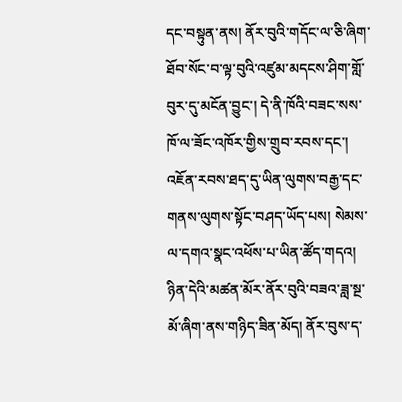དང་བསྟུན་ནས། ནོར་བུའི་གདོང་ལ་ཅི་ཞིག་ཐོབ་སོང་བ་ལྟ་བུའི་འཛུམ་མདངས་ཤིག་གློ་བུར་དུ་མངོན་བྱུང་། དེ་ནི་ཁོའི་བཟང་སས་ཁོ་ལ་ཟོང་འཁོར་གྱིས་གྲུབ་རབས་དང་། འཇོན་རབས་ཐད་དུ་ཡིན་ལུགས་བརྒྱ་དང་གནས་ལུགས་སྟོང་བཤད་ཡོད་པས། སེམས་ལ་དགའ་སྣང་འཕོས་པ་ཡིན་ཚོད་གདའ། ཉིན་དེའི་མཚན་མོར་ནོར་བུའི་བཟའ་ཟླ་སྔ་མོ་ཞིག་ནས་གཉིད་ཟིན་མོད། ནོར་བུས་ད་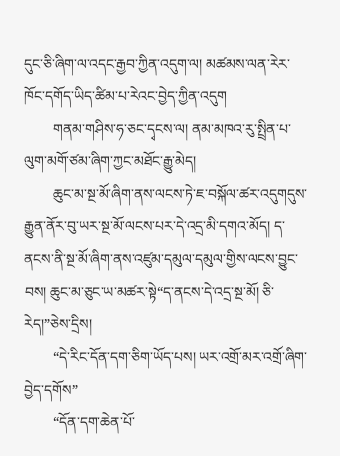དུང་ཅི་ཞིག་ལ་འདང་རྒྱབ་ཀྱིན་འདུག་ལ། མཚམས་ལན་རེར་ཁོང་དགོད་ཡིད་ཚིམ་པ་རེའང་བྱེད་ཀྱིན་འདུག
        གནམ་གཤིས་ཧ་ཅང་དྭངས་ལ། ནམ་མཁའ་རུ་སྤྲིན་པ་ལུག་མགོ་ཙམ་ཞིག་ཀྱང་མཐོང་རྒྱུ་མེད།
        ཆུང་མ་སྔ་མོ་ཞིག་ནས་ལངས་ཏེ་ཇ་བསྐོལ་ཚར་འདུགདུས་རྒྱུན་ནོར་བུ་ཡར་སྔ་མོ་ལངས་པར་དེ་འདྲ་མི་དགའ་མོད། ད་ནངས་ནི་སྔ་མོ་ཞིག་ནས་འཛུམ་དམུལ་དམུལ་གྱིས་ལངས་བྱུང་བས། ཆུང་མ་ཅུང་ཡ་མཚར་སྟེ“ད་ནངས་དེ་འདྲ་སྔ་མོ། ཅི་རེད།”ཅེས་དྲིས།
        “དེ་རིང་དོན་དག་ཅིག་ཡོད་པས། ཡར་འགྲོ་མར་འགྲོ་ཞིག་བྱེད་དགོས”
        “དོན་དག་ཆེན་པོ་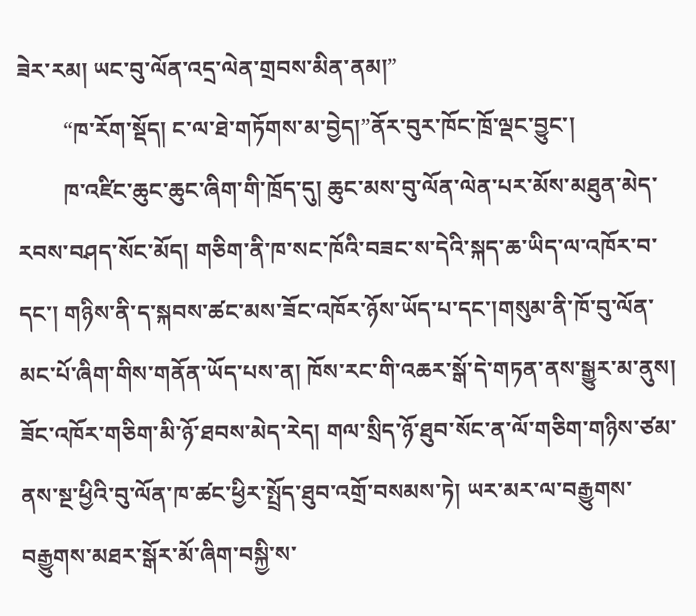ཟེར་རམ། ཡང་བུ་ལོན་འདྲ་ལེན་གྲབས་མིན་ནམ།”
        “ཁ་རོག་སྡོད། ང་ལ་ཐེ་གཏོགས་མ་བྱེད།”ནོར་བུར་ཁོང་ཁྲོ་ལྡང་བྱུང་།
        ཁ་འཛིང་ཆུང་ཆུང་ཞིག་གི་ཁྲོད་དུ། ཆུང་མས་བུ་ལོན་ལེན་པར་མོས་མཐུན་མེད་རབས་བཤད་སོང་མོད། གཅིག་ནི་ཁ་སང་ཁོའི་བཟང་ས་དེའི་སྐད་ཆ་ཡིད་ལ་འཁོར་བ་དང་། གཉིས་ནི་ད་སྐབས་ཚང་མས་ཟོང་འཁོར་ཉོས་ཡོད་པ་དང་།གསུམ་ནི་ཁོ་བུ་ལོན་མང་པོ་ཞིག་གིས་གནོན་ཡོད་པས་ན། ཁོས་རང་གི་འཆར་སྒོ་དེ་གཏན་ནས་སྒྱུར་མ་ནུས། ཟོང་འཁོར་གཅིག་མི་ཉོ་ཐབས་མེད་རེད། གལ་སྲིད་ཉོ་ཐུབ་སོང་ན་ལོ་གཅིག་གཉིས་ཙམ་ནས་སྔ་ཕྱིའི་བུ་ལོན་ཁ་ཚང་ཕྱིར་སྤྲོད་ཐུབ་འགྲོ་བསམས་ཏེ། ཡར་མར་ལ་བརྒྱུགས་བརྒྱུགས་མཐར་སྒོར་མོ་ཞིག་བསྐྱི་ས་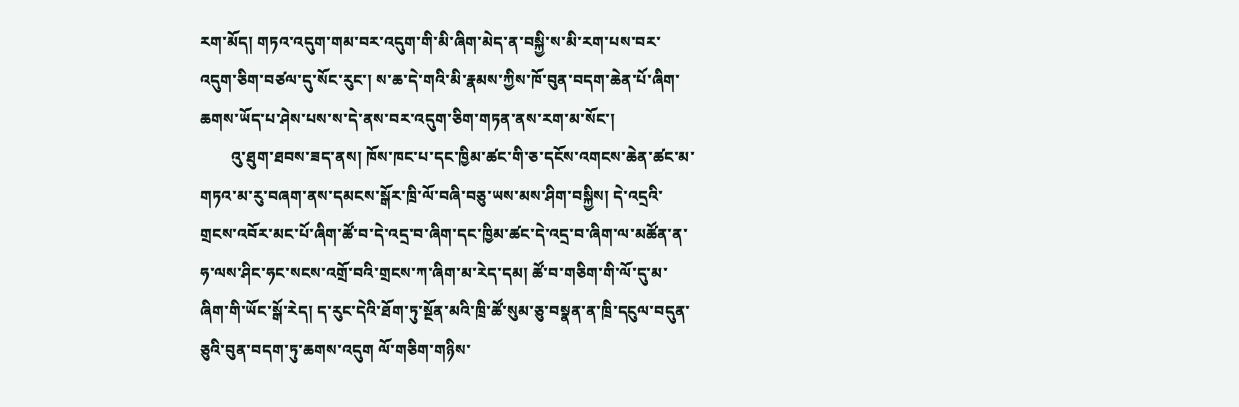རག་མོད། གཏའ་འདུག་གམ་བར་འདུག་གི་མི་ཞིག་མེད་ན་བསྐྱི་ས་མི་རག་པས་བར་འདུག་ཅིག་བཙལ་དུ་སོང་རུང་། ས་ཆ་དེ་གའི་མི་རྣམས་ཀྱིས་ཁོ་བུན་བདག་ཆེན་པོ་ཞིག་ཆགས་ཡོད་པ་ཤེས་པས་ས་དེ་ནས་བར་འདུག་ཅིག་གཏན་ནས་རག་མ་སོང་།
        འུ་ཐུག་ཐབས་ཟད་ནས། ཁོས་ཁང་པ་དང་ཁྱིམ་ཚང་གི་ཅ་དངོས་འགངས་ཆེན་ཚང་མ་གཏའ་མ་རུ་བཞག་ནས་དམངས་སྒོར་ཁྲི་ལོ་བཞི་བཅུ་ཡས་མས་ཤིག་བསྐྱིས། དེ་འདྲའི་གྲངས་འབོར་མང་པོ་ཞིག་ཚོ་བ་དེ་འདྲ་བ་ཞིག་དང་ཁྱིམ་ཚང་དེ་འདྲ་བ་ཞིག་ལ་མཚོན་ན་ཧ་ལས་ཤིང་ཧང་སངས་འགྲོ་བའི་གྲངས་ཀ་ཞིག་མ་རེད་དམ། ཚོ་བ་གཅིག་གི་ལོ་དུ་མ་ཞིག་གི་ཡོང་སྒོ་རེད། ད་རུང་དེའི་ཐོག་ཏུ་སྔོན་མའི་ཁྲི་ཚོ་སུམ་ཅུ་བསྣན་ན་ཁྲི་དངུལ་བདུན་ཅུའི་བུན་བདག་ཏུ་ཆགས་འདུག ལོ་གཅིག་གཉིས་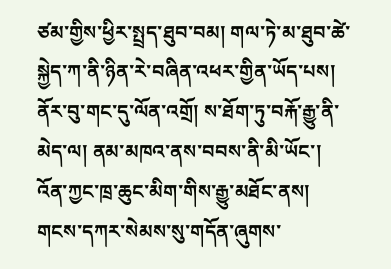ཙམ་གྱིས་ཕྱིར་སྤྲད་ཐུབ་བམ། གལ་ཏེ་མ་ཐུབ་ཚེ་སྐྱེད་ཀ་ནི་ཉིན་རེ་བཞིན་འཕར་གྱིན་ཡོད་པས། ནོར་བུ་གང་དུ་ལོན་འགྲོ། ས་ཐོག་ཏུ་བརྐོ་རྒྱུ་ནི་མེད་ལ། ནམ་མཁའ་ནས་བབས་ནི་མི་ཡོང་། འོན་ཀྱང་ཁྲ་ཆུང་མིག་གིས་རྒྱུ་མཐོང་ནས། གངས་དཀར་སེམས་སུ་གདོན་ཞུགས་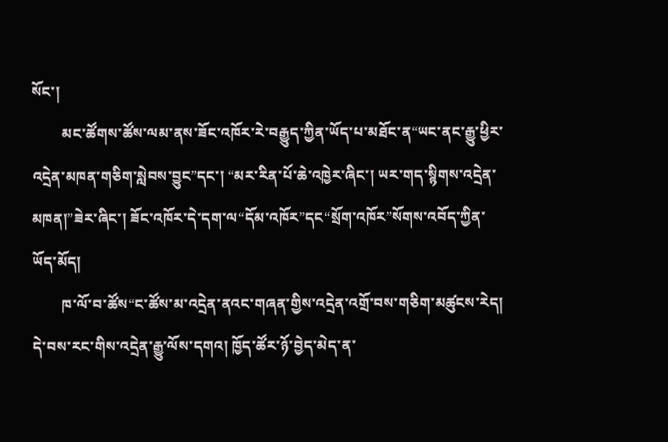སོང་།
        མང་ཚོགས་ཚོས་ལམ་ནས་ཟོང་འཁོར་རེ་བརྒྱུད་ཀྱིན་ཡོད་པ་མཐོང་ན“ཡང་ནང་རྒྱུ་ཕྱིར་འདྲེན་མཁན་གཅིག་སླེབས་བྱུང”དང་། “མར་རིན་པོ་ཆེ་འཁྱེར་ཞིང་། ཡར་གད་སྙིགས་འདྲེན་མཁན།”ཟེར་ཞིང་། ཟོང་འཁོར་དེ་དག་ལ“དོམ་འཁོར”དང“སྲོག་འཁོར”སོགས་འབོད་ཀྱིན་ཡོད་མོད།
        ཁ་ལོ་བ་ཚོས“ང་ཚོས་མ་འདྲེན་ནའང་གཞན་གྱིས་འདྲེན་འགྲོ་བས་གཅིག་མཚུངས་རེད། དེ་བས་རང་གིས་འདྲེན་རྒྱུ་ལོས་དགའ། ཁྱོད་ཚོར་ཉོ་བྱེད་མེད་ན་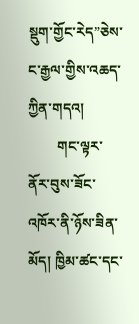སྡུག་གྱོང་རེད”ཅེས་ང་རྒྱལ་གྱིས་འཆད་ཀྱིན་གདའ།
        གང་ལྟར་ནོར་བུས་ཟོང་འཁོར་ནི་ཉོས་ཟིན་མོད། ཁྱིམ་ཚང་དང་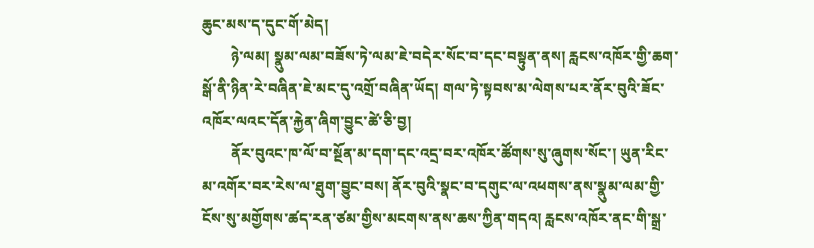ཆུང་མས་ད་དུང་གོ་མེད།
        ཉེ་ལམ། སྣུམ་ལམ་བཟོས་ཏེ་ལམ་ཇེ་བདེར་སོང་བ་དང་བསྟུན་ནས། རླངས་འཁོར་གྱི་ཆག་སྒོ་ནི་ཉིན་རེ་བཞིན་ཇེ་མང་དུ་འགྲོ་བཞིན་ཡོད། གལ་ཏེ་སྟབས་མ་ལེགས་པར་ནོར་བུའི་ཟོང་འཁོར་ལའང་དོན་རྐྱེན་ཞིག་བྱུང་ཚེ་ཅི་བྱ།
        ནོར་བུའང་ཁ་ལོ་བ་སྔོན་མ་དག་དང་འདྲ་བར་འཁོར་ཚོགས་སུ་ཞུགས་སོང་། ཡུན་རིང་མ་འགོར་བར་རེས་ལ་ཐུག་བྱུང་བས། ནོར་བུའི་སྣང་བ་དགུང་ལ་འཕགས་ནས་སྣུམ་ལམ་གྱི་ངོས་སུ་མགྱོགས་ཚད་རན་ཙམ་གྱིས་མངགས་ནས་ཆས་ཀྱིན་གདའ། རླངས་འཁོར་ནང་གི་སྒྲ་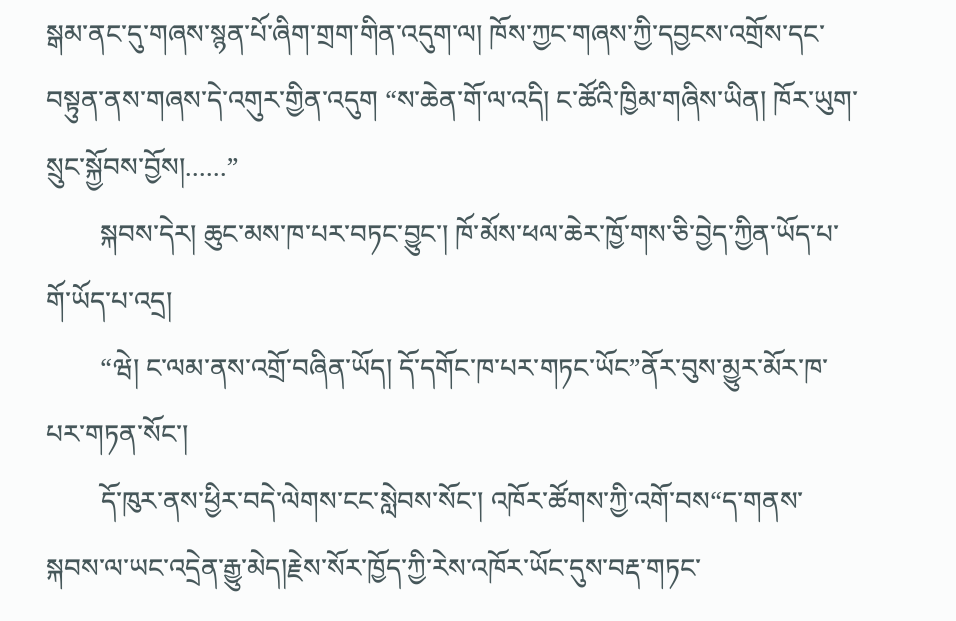སྒམ་ནང་དུ་གཞས་སྙན་པོ་ཞིག་གྲག་གིན་འདུག་ལ། ཁོས་ཀྱང་གཞས་ཀྱི་དབྱངས་འགྲོས་དང་བསྟུན་ནས་གཞས་དེ་འགུར་གྱིན་འདུག “ས་ཆེན་གོ་ལ་འདི། ང་ཚོའི་ཁྱིམ་གཞིས་ཡིན། ཁོར་ཡུག་སྲུང་སྐྱོབས་བྱོས།......”
        སྐབས་དེར། ཆུང་མས་ཁ་པར་བཏང་བྱུང་། ཁོ་མོས་ཕལ་ཆེར་ཁྱོ་གས་ཅི་བྱེད་ཀྱིན་ཡོད་པ་གོ་ཡོད་པ་འདྲ།
        “ཝེ། ང་ལམ་ནས་འགྲོ་བཞིན་ཡོད། དོ་དགོང་ཁ་པར་གཏང་ཡོང”ནོར་བུས་མྱུར་མོར་ཁ་པར་གཏན་སོང་།
        དོ་ཁུར་ནས་ཕྱིར་བདེ་ལེགས་ངང་སླེབས་སོང་། འཁོར་ཚོགས་ཀྱི་འགོ་བས“ད་གནས་སྐབས་ལ་ཡང་འདྲེན་རྒྱུ་མེད།རྗེས་སོར་ཁྱོད་ཀྱི་རེས་འཁོར་ཡོང་དུས་བརྡ་གཏང་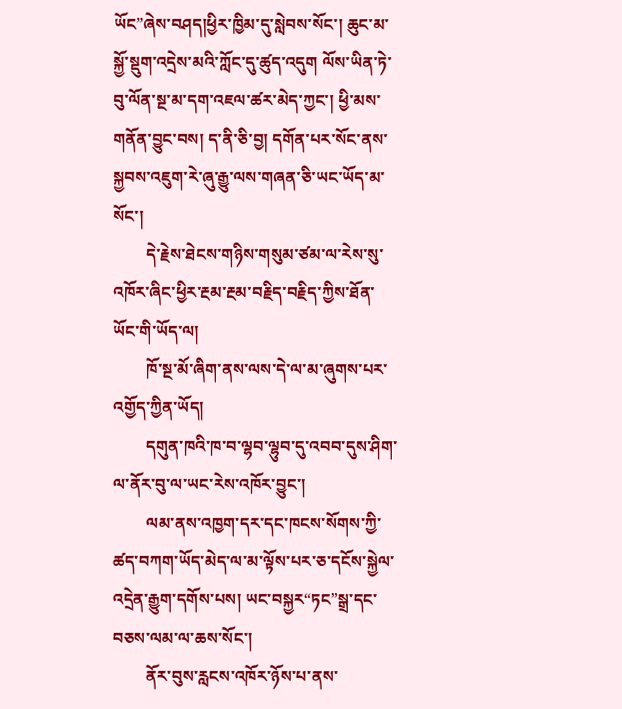ཡོང”ཞེས་བཤད།ཕྱིར་ཁྱིམ་དུ་སླེབས་སོང་། ཆུང་མ་སྐྱོ་སྡུག་འདྲེས་མའི་ཀློང་དུ་ཚུད་འདུག ལོས་ཡིན་ཏེ་བུ་ལོན་སྔ་མ་དག་འཇལ་ཚར་མེད་ཀྱང་། ཕྱི་མས་གནོན་བྱུང་བས། ད་ནི་ཅི་བྱ། དགོན་པར་སོང་ནས་སྐྱབས་འཇུག་རེ་ཞུ་རྒྱུ་ལས་གཞན་ཅི་ཡང་ཡོད་མ་སོང་།
        དེ་རྗེས་ཐེངས་གཉིས་གསུམ་ཙམ་ལ་རེས་སུ་འཁོར་ཞིང་ཕྱིར་རྔམ་རྔམ་བརྗིད་བརྗིད་ཀྱིས་ཐོན་ཡོང་གི་ཡོད་ལ།
        ཁོ་སྔ་མོ་ཞིག་ནས་ལས་དེ་ལ་མ་ཞུགས་པར་འགྱོད་ཀྱིན་ཡོད།
        དགུན་ཁའི་ཁ་བ་ལྷབ་ལྷུབ་དུ་འབབ་དུས་ཤིག་ལ་ནོར་བུ་ལ་ཡང་རེས་འཁོར་བྱུང་།
        ལམ་ནས་འཁྱག་དར་དང་ཁངས་སོགས་ཀྱི་ཚད་བཀག་ཡོད་མེད་ལ་མ་ལྟོས་པར་ཅ་དངོས་སྐྱེལ་འདྲེན་རྒྱུག་དགོས་པས། ཡང་བསྐྱར“ཏང”སྒྲ་དང་བཅས་ལམ་ལ་ཆས་སོང་།
        ནོར་བུས་རླངས་འཁོར་ཉོས་པ་ནས་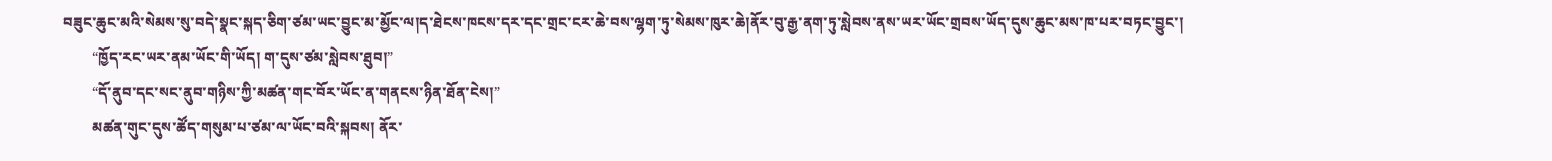བཟུང་ཆུང་མའི་སེམས་སུ་བདེ་སྣང་སྐད་ཅིག་ཙམ་ཡང་བྱུང་མ་མྱོང་ལ།ད་ཐེངས་ཁངས་དར་དང་གྲང་ངར་ཆེ་བས་ལྷག་ཏུ་སེམས་ཁུར་ཆེ།ནོར་བུ་རྒྱ་ནག་ཏུ་སླེབས་ནས་ཡར་ཡོང་གྲབས་ཡོད་དུས་ཆུང་མས་ཁ་པར་བཏང་བྱུང་།
        “ཁྱོད་རང་ཡར་ནམ་ཡོང་གི་ཡོད། ག་དུས་ཙམ་སླེབས་ཐུབ།”
        “དོ་ནུབ་དང་སང་ནུབ་གཉིས་ཀྱི་མཚན་གང་བོར་ཡོང་ན་གནངས་ཉིན་ཐོན་ངེས།”
        མཚན་གུང་དུས་ཚོད་གསུམ་པ་ཙམ་ལ་ཡོང་བའི་སྐབས། ནོར་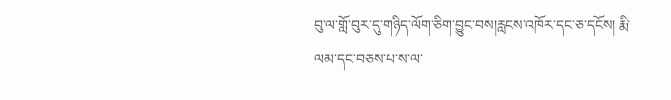བུ་ལ་གློ་བུར་དུ་གཉིད་ལོག་ཅིག་བྱུང་བས།རླངས་འཁོར་དང་ཅ་དངོས། རྨི་ལམ་དང་བཅས་པ་ས་ལ་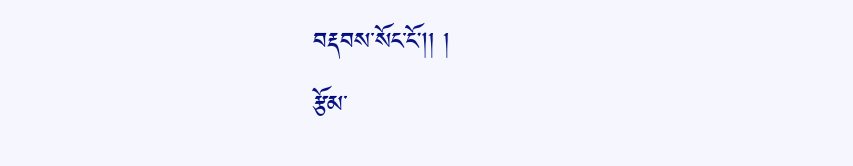བརྡབས་སོང་ངོ།། །
རྩོམ་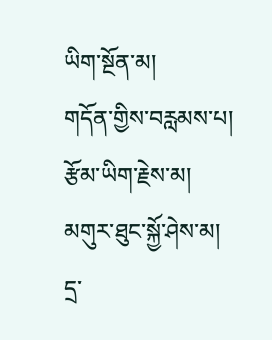ཡིག་སྔོན་མ།
གདོན་གྱིས་བརླམས་པ།
རྩོམ་ཡིག་རྗེས་མ།
མགུར་ཐུང་སྐྱོ་ཤེས་མ།
དྲ་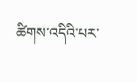ཚིགས་འདིའི་པར་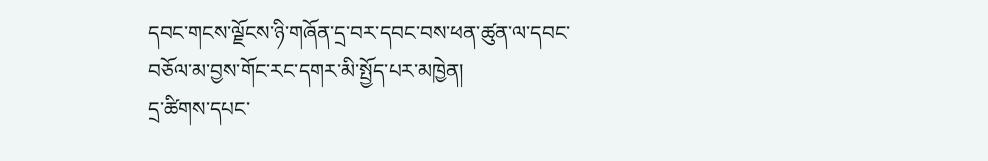དབང་གངས་ལྗོངས་ཉི་གཞོན་དྲ་བར་དབང་བས་ཕན་ཚུན་ལ་དབང་བཅོལ་མ་བྱས་གོང་རང་དགར་མི་སྤྱོད་པར་མཁྱེན།
དྲ་ཚིགས་དཔང་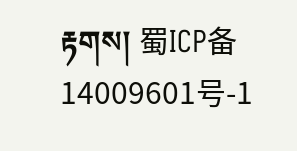རྟགས། 蜀ICP备14009601号-1